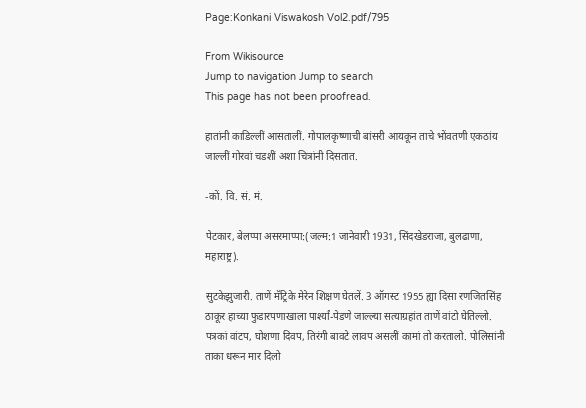Page:Konkani Viswakosh Vol2.pdf/795

From Wikisource
Jump to navigation Jump to search
This page has not been proofread.

हातांनी काडिल्लीं आसतालीं. गोपालकृष्णाची बांसरी आयकून ताचे भोंवतणी एकठांय जाल्लीं गोरवां चडशीं अशा चित्रांनी दिसतात.

-कों. वि. सं. मं.

पेटकार, बेलप्पा असरमाप्पा:(जल्म:1 जानेवारी 1931, सिंदखेडराजा, बुलढाणा, महाराष्ट्र).

सुटकेझुजारी. ताणें मॅट्रिके मेरेन शिक्षण घेतलें. 3 ऑगस्ट 1955 ह्या दिसा रणजितसिंह ठाकूर हाच्या फुडारपणाखाला पार्श्यां-पेडणे जाल्ल्या सत्याग्रहांत ताणें वांटो घेतिल्लो. पत्रकां वांटप, घोशणा दिवप, तिरंगी बावटे लावप असलीं कामां तो करतालो. पोलिसांनी ताका धरून मार दिलो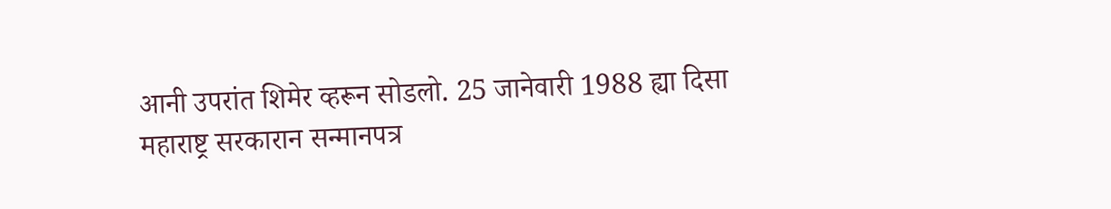आनी उपरांत शिमेर व्हरून सोडलो. 25 जानेवारी 1988 ह्या दिसा महाराष्ट्र सरकारान सन्मानपत्र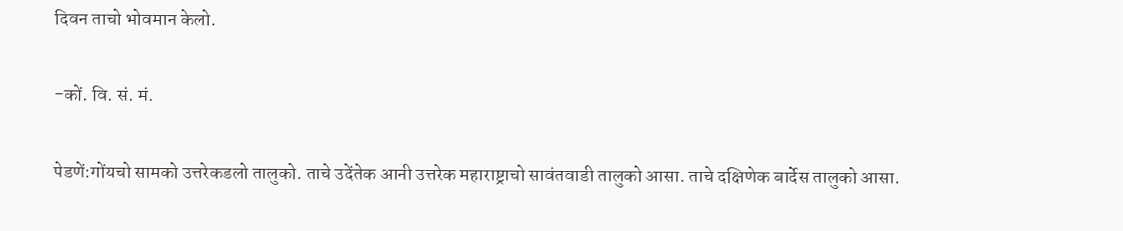दिवन ताचो भोवमान केलो.

-कों. वि. सं. मं.

पेडणें:गोंयचो सामको उत्तरेकडलो तालुको. ताचे उदेंतेक आनी उत्तरेक महाराष्ट्राचो सावंतवाडी तालुको आसा. ताचे दक्षिणेक बार्देस तालुको आसा.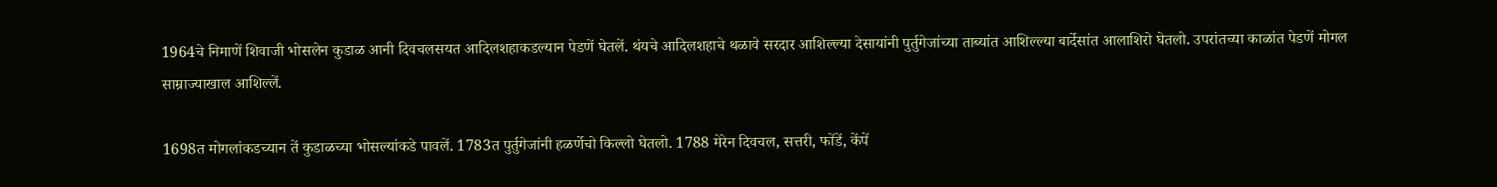1964चे निमाणें शिवाजी भोसलेन कुडाळ आनी दिवचलसयत आदिलशहाकडल्यान पेडणें घेतलें. थंयचे आदिलशहाचे थळावे सरदार आशिल्ल्या देसायांनी पुर्तुगेजांच्या ताब्यांत आशिल्ल्या बार्देसांत आलाशिरो घेतलो. उपरांतच्या काळांत पेडणें मोगल साम्राज्याखाल आशिल्लें.

1698त मोगलांकडच्यान तें कुडाळच्या भोसल्यांकडे पावलें. 1783त पुर्तुगेजांनी हळर्णेचो किल्लो घेतलो. 1788 मेरेन दिवचल, सत्तरी, फोंडें, केंपें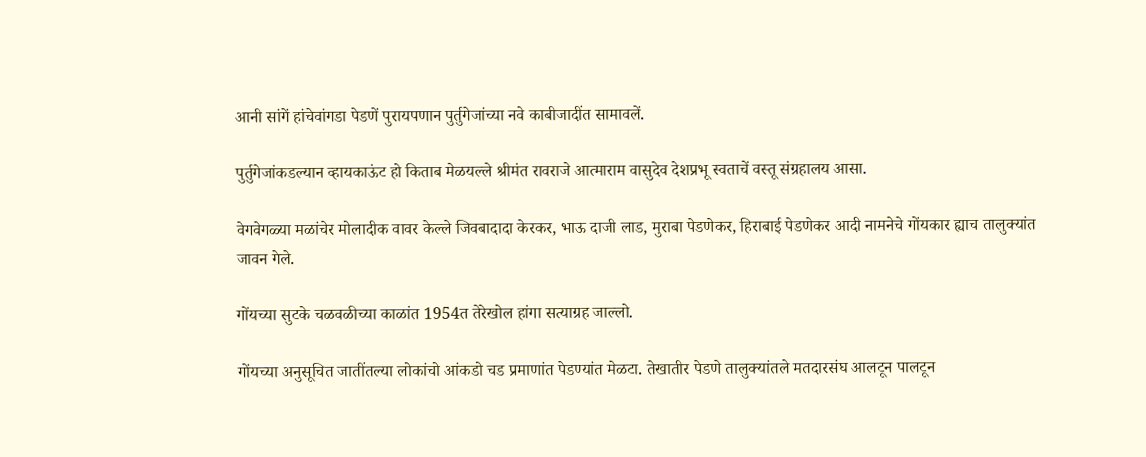आनी सांगें हांचेवांगडा पेडणें पुरायपणान पुर्तुगेजांच्या नवे काबीजादींत सामावलें.

पुर्तुगेजांकडल्यान व्हायकाऊंट हो किताब मेळयल्ले श्रीमंत रावराजे आत्माराम वासुदेव देशप्रभू स्वताचें वस्तू संग्रहालय आसा.

वेगवेगळ्या मळांचेर मोलादीक वावर केल्ले जिवबादादा केरकर, भाऊ दाजी लाड, मुराबा पेडणेकर, हिराबाई पेडणेकर आदी नामनेचे गोंयकार ह्याच तालुक्यांत जावन गेले.

गोंयच्या सुटके चळवळीच्या काळांत 1954त तेरेखोल हांगा सत्याग्रह जाल्लो.

गोंयच्या अनुसूचित जातींतल्या लोकांचो आंकडो चड प्रमाणांत पेडण्यांत मेळटा. तेखातीर पेडणे तालुक्यांतले मतदारसंघ आलटून पालटून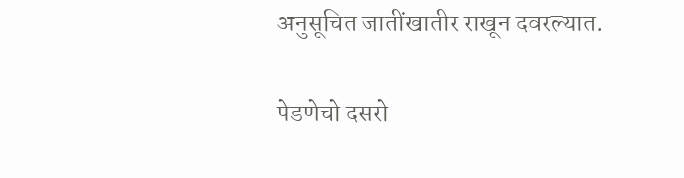अनुसूचित जातींखातीर राखून दवरल्यात.

पेडणेचो दसरो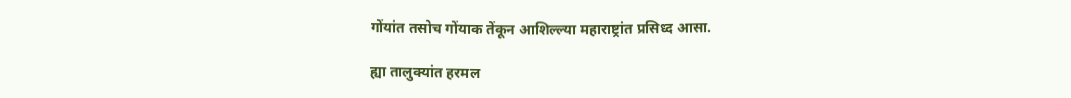गोंयांत तसोच गोंयाक तेंकून आशिल्ल्या महाराष्ट्रांत प्रसिध्द आसा.

ह्या तालुक्यांत हरमल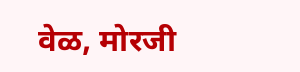वेळ, मोरजी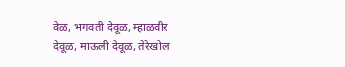वेळ, भगवती देवूळ, म्हाळवीर देवूळ, माऊली देवूळ, तेरेखोल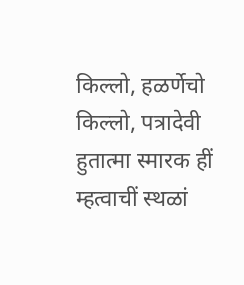किल्लो, हळर्णेचो किल्लो, पत्रादेवी हुतात्मा स्मारक हीं म्हत्वाचीं स्थळां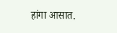हांगा आसात.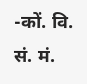-कों. वि. सं. मं.